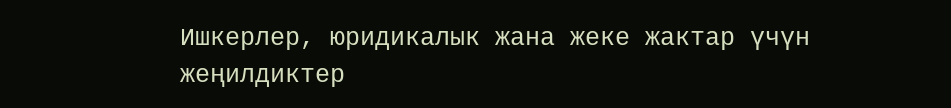Ишкерлер, юридикалык жана жеке жактар үчүн жеңилдиктер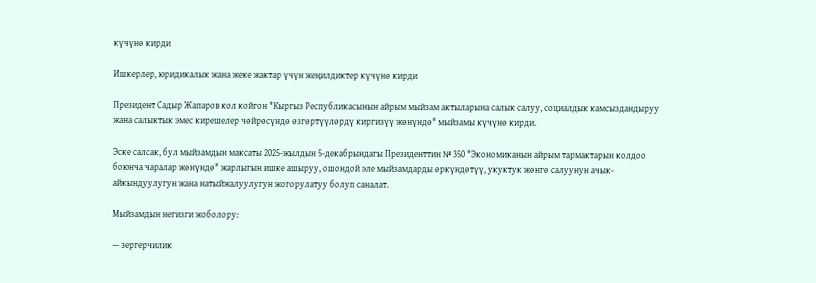күчүнө кирди

Ишкерлер, юридикалык жана жеке жактар үчүн жеңилдиктер күчүнө кирди

Президент Садыр Жапаров кол койгон "Кыргыз Республикасынын айрым мыйзам актыларына салык салуу, социалдык камсыздандыруу жана салыктык эмес кирешелер чөйрөсүндө өзгөртүүлөрдү киргизүү жөнүндө" мыйзамы күчүнө кирди.

Эске салсак, бул мыйзамдын максаты 2025-жылдын 5-декабрындагы Президенттин № 350 "Экономиканын айрым тармактарын колдоо боюнча чаралар жөнүндө" жарлыгын ишке ашыруу, ошондой эле мыйзамдарды өркүндөтүү, укуктук жөнгө салуунун ачык-айкындуулугун жана натыйжалуулугун жогорулатуу болуп саналат.

Мыйзамдын негизги жоболору:

— зергерчилик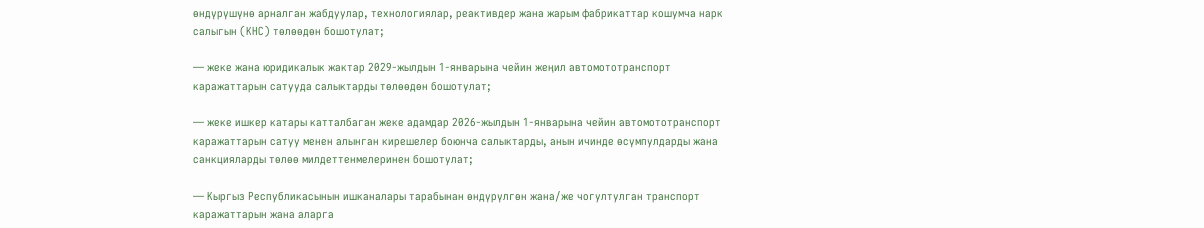өндүрүшүнө арналган жабдуулар, технологиялар, реактивдер жана жарым фабрикаттар кошумча нарк салыгын (КНС) төлөөдөн бошотулат;

— жеке жана юридикалык жактар 2029-жылдын 1-январына чейин жеңил автомототранспорт каражаттарын сатууда салыктарды төлөөдөн бошотулат;

— жеке ишкер катары катталбаган жеке адамдар 2026-жылдын 1-январына чейин автомототранспорт каражаттарын сатуу менен алынган кирешелер боюнча салыктарды, анын ичинде өсүмпулдарды жана санкцияларды төлөө милдеттенмелеринен бошотулат;

— Кыргыз Республикасынын ишканалары тарабынан өндүрүлгөн жана/же чогултулган транспорт каражаттарын жана аларга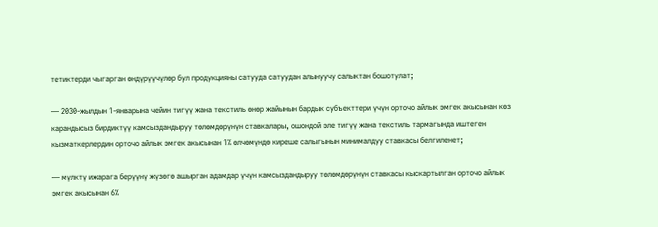тетиктерди чыгарган өндүрүүчүлөр бул продукцияны сатууда сатуудан алынуучу салыктан бошотулат;

— 2030-жылдын 1-январына чейин тигүү жана текстиль өнөр жайынын бардык субъекттери үчүн орточо айлык эмгек акысынан көз карандысыз бирдиктүү камсыздандыруу төлөмдөрүнүн ставкалары, ошондой эле тигүү жана текстиль тармагында иштеген кызматкерлердин орточо айлык эмгек акысынан 1% өлчөмүндө киреше салыгынын минималдуу ставкасы белгиленет;

— мүлктү ижарага берүүнү жүзөгө ашырган адамдар үчүн камсыздандыруу төлөмдөрүнүн ставкасы кыскартылган орточо айлык эмгек акысынан 6%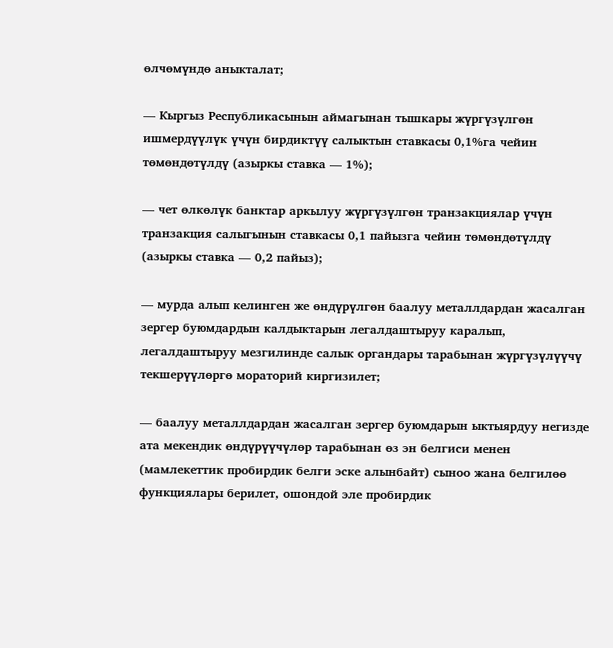өлчөмүндө аныкталат;

— Кыргыз Республикасынын аймагынан тышкары жүргүзүлгөн ишмердүүлүк үчүн бирдиктүү салыктын ставкасы 0,1%га чейин төмөндөтүлдү (азыркы ставка — 1%);

— чет өлкөлүк банктар аркылуу жүргүзүлгөн транзакциялар үчүн транзакция салыгынын ставкасы 0,1 пайызга чейин төмөндөтүлдү (азыркы ставка — 0,2 пайыз);

— мурда алып келинген же өндүрүлгөн баалуу металлдардан жасалган зергер буюмдардын калдыктарын легалдаштыруу каралып, легалдаштыруу мезгилинде салык органдары тарабынан жүргүзүлүүчү текшерүүлөргө мораторий киргизилет;

— баалуу металлдардан жасалган зергер буюмдарын ыктыярдуу негизде ата мекендик өндүрүүчүлөр тарабынан өз эн белгиси менен (мамлекеттик пробирдик белги эске алынбайт) сыноо жана белгилөө функциялары берилет, ошондой эле пробирдик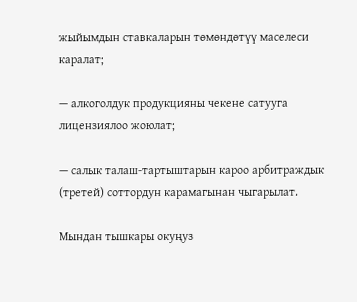жыйымдын ставкаларын төмөндөтүү маселеси каралат;

— алкоголдук продукцияны чекене сатууга лицензиялоо жоюлат;

— салык талаш-тартыштарын кароо арбитраждык (третей) соттордун карамагынан чыгарылат.

Мындан тышкары окуңуз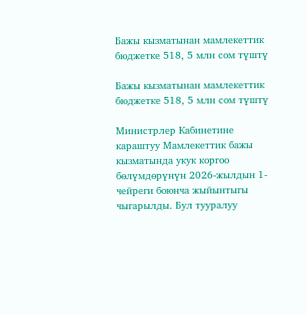Бажы кызматынан мамлекеттик бюджетке 518, 5 млн сом түштү

Бажы кызматынан мамлекеттик бюджетке 518, 5 млн сом түштү

Министрлер Кабинетине караштуу Мамлекеттик бажы кызматында укук коргоо бөлүмдөрүнүн 2026-жылдын 1-чейреги боюнча жыйынтыгы чыгарылды. Бул тууралуу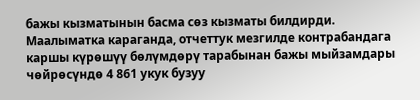бажы кызматынын басма сөз кызматы билдирди. Маалыматка караганда, отчеттук мезгилде контрабандага каршы күрөшүү бөлүмдөрү тарабынан бажы мыйзамдары чөйрөсүндө 4 861 укук бузуу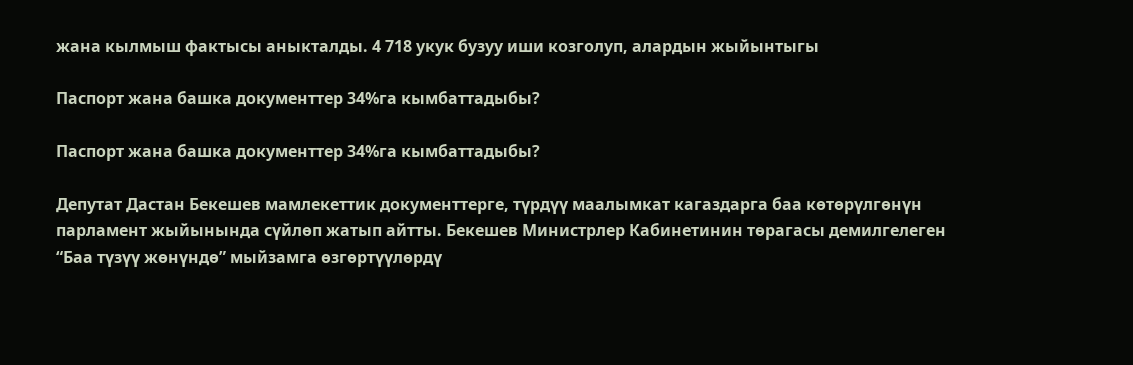жана кылмыш фактысы аныкталды. 4 718 укук бузуу иши козголуп, алардын жыйынтыгы

Паспорт жана башка документтер 34%га кымбаттадыбы?

Паспорт жана башка документтер 34%га кымбаттадыбы?

Депутат Дастан Бекешев мамлекеттик документтерге, түрдүү маалымкат кагаздарга баа көтөрүлгөнүн парламент жыйынында сүйлөп жатып айтты. Бекешев Министрлер Кабинетинин тѳрагасы демилгелеген “Баа түзүү жөнүндө” мыйзамга өзгөртүүлөрдү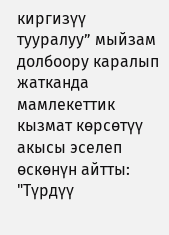киргизүү тууралуу” мыйзам долбоору каралып жатканда мамлекеттик кызмат көрсөтүү акысы эселеп өскөнүн айтты: "Түрдүү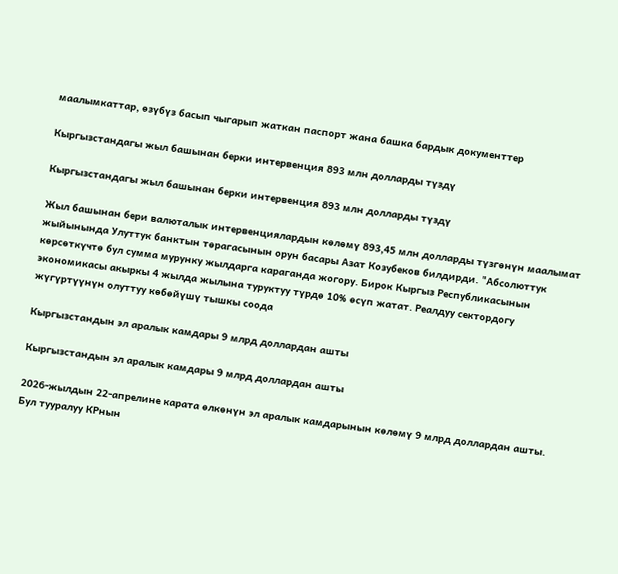маалымкаттар, өзүбүз басып чыгарып жаткан паспорт жана башка бардык документтер

Кыргызстандагы жыл башынан берки интервенция 893 млн долларды түздү

Кыргызстандагы жыл башынан берки интервенция 893 млн долларды түздү

Жыл башынан бери валюталык интервенциялардын көлөмү 893,45 млн долларды түзгөнүн маалымат жыйынында Улуттук банктын төрагасынын орун басары Азат Козубеков билдирди. "Абсолюттук көрсөткүчтө бул сумма мурунку жылдарга караганда жогору. Бирок Кыргыз Республикасынын экономикасы акыркы 4 жылда жылына туруктуу түрдө 10% өсүп жатат. Реалдуу сектордогу жүгүртүүнүн олуттуу көбөйүшү тышкы соода

Кыргызстандын эл аралык камдары 9 млрд доллардан ашты

Кыргызстандын эл аралык камдары 9 млрд доллардан ашты

2026-жылдын 22-апрелине карата өлкөнүн эл аралык камдарынын көлөмү 9 млрд доллардан ашты. Бул тууралуу КРнын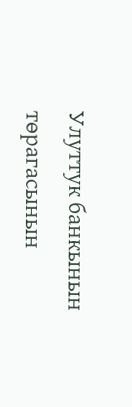Улуттук банкынын төрагасынын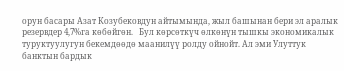орун басары Азат Козубековдун айтымында, жыл башынан бери эл аралык резервдер 4,7%га көбөйгөн.   Бул көрсөткүч өлкөнүн тышкы экономикалык туруктуулугун бекемдөөдө маанилүү ролду ойнойт. Ал эми Улуттук банктын бардык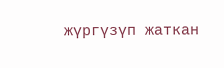жүргүзүп жаткан